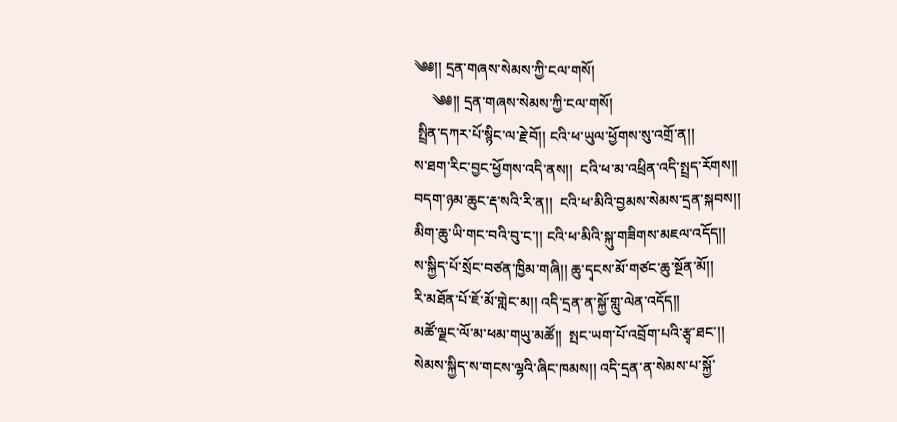༄༅།། དྲན་གཞས་སེམས་ཀྱི་ངལ་གསོ།
     ༄༅།། དྲན་གཞས་སེམས་ཀྱི་ངལ་གསོ།
 སྤྲིན་དཀར་པོ་སྙིང་ལ་རྗེ་བོ།། ངའི་ཕ་ཡུལ་ཕྱོགས་སུ་འགྲོ་ན།།
ས་ཐག་རིང་བྱང་ཕྱོགས་འདི་ནས།།  ངའི་ཕ་མ་འཕྲིན་འདི་སྤྲད་རོགས།།
བདག་ཉམ་ཆུང་རྡ་སའི་རི་ན།།  ངའི་ཕ་མིའི་བྱམས་སེམས་དྲན་སྐབས།།
མིག་ཆུ་ཡི་གང་བའི་བུ་ང་།། ངའི་ཕ་མིའི་སྐུ་གཟིགས་མཇལ་འདོད།།
ས་སྐྱིད་པོ་སྲོང་བཙན་ཁྱིམ་གཞི།། ཆུ་དྭངས་མོ་གཙང་ཆུ་སྔོན་མོ།།
རི་མཐོན་པོ་ཇོ་མོ་གླེང་མ།། འདི་དྲན་ན་སྐྱོ་གླུ་ལེན་འདོད།།
མཚོ་ལྗང་ལོ་མ་ཕམ་གཡུ་མཚོ།།  སྤང་ཡག་པོ་འབྲོག་པའི་རྩྭ་ཐང་།།
སེམས་སྐྱིད་ས་གངས་ལྷའི་ཞིང་ཁམས།། འདི་དྲན་ན་སེམས་པ་སྐྱོ་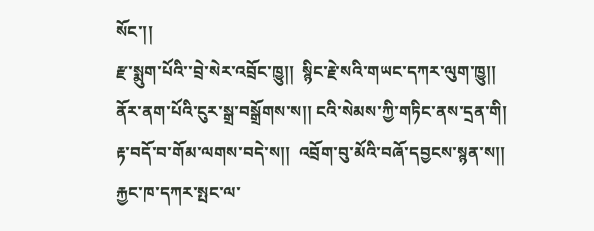སོང་།།
རྫ་སྨུག་པོའི་་བྲེ་སེར་འབྲོང་ཁྱུ།།  སྙིང་རྗེ་སའི་གཡང་དཀར་ལུག་ཁྱུ།།
ནོར་ནག་པོའི་ངུར་སྒྲ་བསྒྲོགས་ས།། ངའི་སེམས་ཀྱི་གཏིང་ནས་དྲན་གི།
རྟ་བདོ་བ་གོམ་ལགས་བདེ་ས།།  འབྲོག་བུ་མོའི་བཞོ་དབྱངས་སྙན་ས།།
རྐྱང་ཁ་དཀར་སྤང་ལ་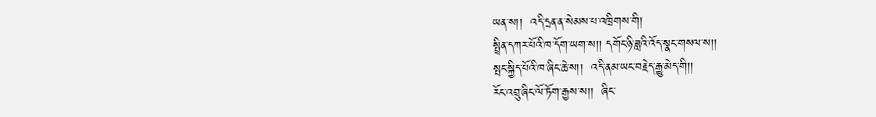ཡན་ས།།  འདི་དྲན་ན་སེམས་པ་འཁྲིགས་གི།
སྤྲིན་དཀར་པོའི་ཁ་དོག་ཡག་ས།། དགོང་ཉི་ཟླའི་འོད་སྣང་གསལ་ས།།
སྤང་སྐྱིད་པོའི་ཁ་ཞིང་ཆེ་ས།།  འདི་ནམ་ཡང་བརྗེད་རྒྱུ་མེད་གི།།
རོང་འབྲུ་ཞིང་ལོ་ཏོག་རྒྱས་ས།།  ཞིང་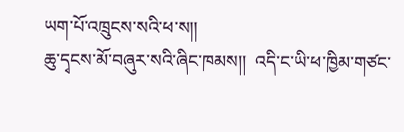ཡག་པོ་འཁྲུངས་སའི་ཕ་ས།།
ཆུ་དྭངས་མོ་བཞུར་སའི་ཞིང་ཁམས།།  འདི་ང་ཡི་ཕ་ཁྱིམ་གཙང་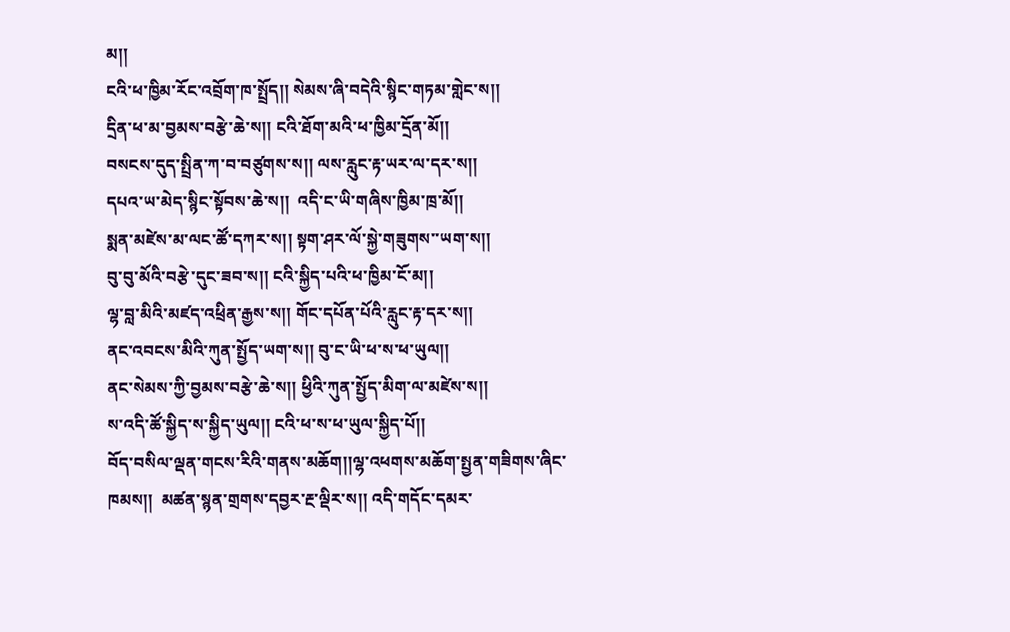མ།།
ངའི་ཕ་ཁྱིམ་རོང་འབྲོག་ཁ་སྤྲོད།། སེམས་ཞི་བདེའི་སྙིང་གཏམ་གླེང་ས།།
དྲིན་ཕ་མ་བྱམས་བརྩེ་ཆེ་ས།། ངའི་ཐོག་མའི་ཕ་ཁྱིམ་དྲོན་མོ།།
བསངས་དུད་སྤྲིན་ཀ་བ་བཙུགས་ས།། ལས་རླུང་རྟ་ཡར་ལ་དར་ས།།
དཔའ་ཡ་མེད་སྙིང་སྟོབས་ཆེ་ས།།  འདི་ང་ཡི་གཞིས་ཁྱིམ་ཁྲ་མོ།།
སྨན་མཛེས་མ་ལང་ཚོ་དཀར་ས།། སྟག་ཤར་ལོ་སྐྱེ་གཟུགས་་ཡག་ས།།
བུ་བུ་མོའི་བརྩེ་དུང་ཟབ་ས།། ངའི་སྐྱིད་པའི་ཕ་ཁྱིམ་ངོ་མ།།
ལྷ་བླ་མིའི་མཛད་འཕྲིན་རྒྱས་ས།། གོང་དཔོན་པོའི་རླུང་རྟ་དར་ས།།
ནང་འབངས་མིའི་ཀུན་སྤྱོད་ཡག་ས།། བུ་ང་ཡི་ཕ་ས་ཕ་ཡུལ།།
ནང་སེམས་ཀྱི་བྱམས་བརྩེ་ཆེ་ས།། ཕྱིའི་ཀུན་སྤྱོད་མིག་ལ་མཛེས་ས།།
ས་འདི་ཚོ་སྐྱིད་ས་སྐྱིད་ཡུལ།། ངའི་ཕ་ས་ཕ་ཡུལ་སྐྱིད་པོ།།
བོད་བསིལ་ལྡན་གངས་རིའི་གནས་མཆོག།།ལྷ་འཕགས་མཆོག་སྤྱན་གཟིགས་ཞིང་ཁམས།།  མཚན་སྙན་གྲགས་དབྱར་རྔ་ལྡིར་ས།། འདི་གདོང་དམར་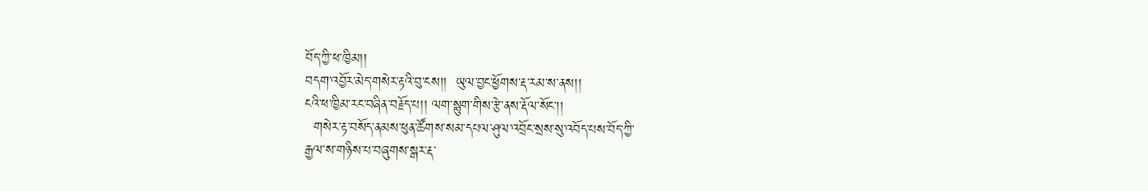བོད་ཀྱི་ཕ་ཁྱིམ།།
བདག་འབྱོར་མེད་གསེར་རྟའི་བུ་ངས།།  ཡུལ་བྱང་ཕྱོགས་རྡ་རམ་ས་ནས།།
ངའི་ཕ་ཁྱིམ་རང་བཞིན་བརྗོད་པ།། ལག་སྙུག་གིས་རྩེ་ནས་རྡོལ་སོང་།།
  གསེར་རྟ་བསོད་ནམས་ཕུན་ཚོགས་སམ་དཔལ་ཤུལ་འབྲོང་སྲས་སུ་འབོད་པས་བོད་ཀྱི་
རྒྱལ་ས་གཉིས་པ་བཞུགས་སྒར་རྡ་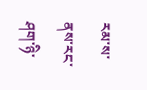རམ་ས་ནས་རང་ཤག་ཉི་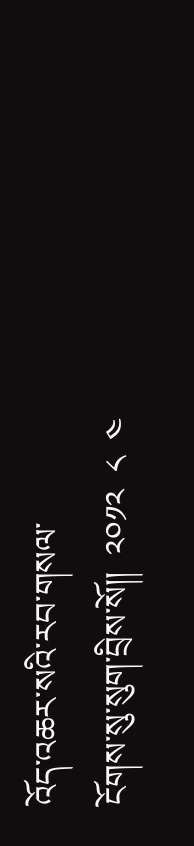འོད་འཆར་སའི་རབ་གསལ་
ངོགས་སུ་སུག་བྲིས་སོ།།  ༢༠༡༢  ༨  ༤